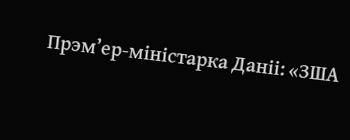Прэм’ер-міністарка Даніі: «ЗША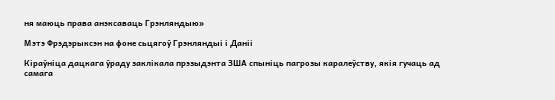ня маюць права анэксаваць Грэнляндыю»

Мэтэ Фрэдэрыксэн на фоне сьцягоў Грэнляндыі і Даніі

Кіраўніца дацкага ўраду заклікала прэзыдэнта ЗША спыніць пагрозы каралеўству, якія гучаць ад самага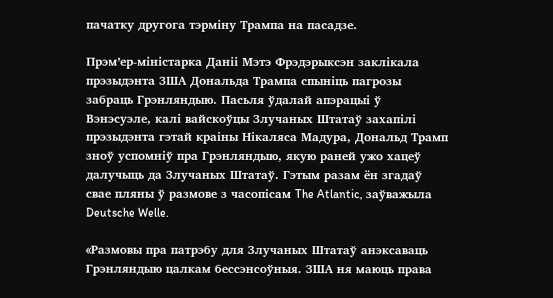пачатку другога тэрміну Трампа на пасадзе.

Прэм’ер-міністарка Даніі Мэтэ Фрэдэрыксэн заклікала прэзыдэнта ЗША Дональда Трампа спыніць пагрозы забраць Грэнляндыю. Пасьля ўдалай апэрацыі ў Вэнэсуэле, калі вайскоўцы Злучаных Штатаў захапілі прэзыдэнта гэтай краіны Нікаляса Мадура, Дональд Трамп зноў успомніў пра Грэнляндыю, якую раней ужо хацеў далучыць да Злучаных Штатаў. Гэтым разам ён згадаў свае пляны ў размове з часопісам The Atlantic, заўважыла Deutsche Welle.

«Размовы пра патрэбу для Злучаных Штатаў анэксаваць Грэнляндыю цалкам бессэнсоўныя. ЗША ня маюць права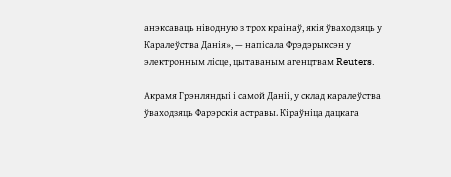анэксаваць ніводную з трох краінаў, якія ўваходзяць у Каралеўства Данія», — напісала Фрэдэрыксэн у электронным лісце, цытаваным агенцтвам Reuters.

Акрамя Грэнляндыі і самой Даніі, у склад каралеўства ўваходзяць Фарэрскія астравы. Кіраўніца дацкага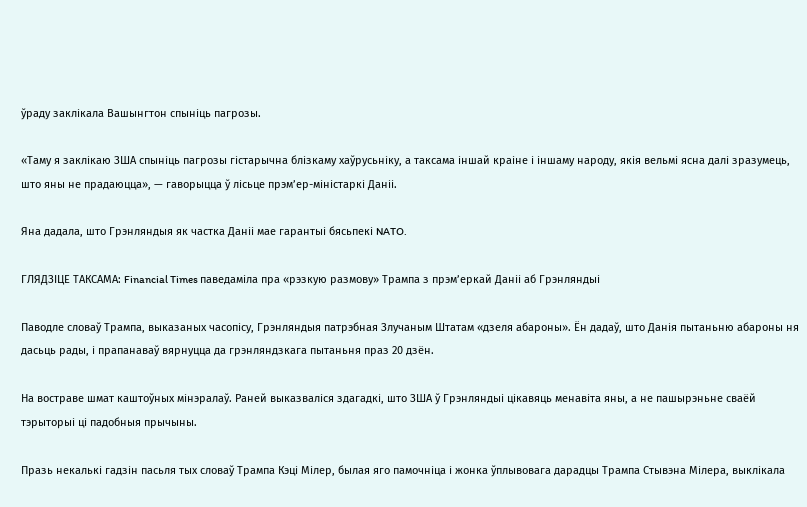ўраду заклікала Вашынгтон спыніць пагрозы.

«Таму я заклікаю ЗША спыніць пагрозы гістарычна блізкаму хаўрусьніку, а таксама іншай краіне і іншаму народу, якія вельмі ясна далі зразумець, што яны не прадаюцца», — гаворыцца ў лісьце прэм’ер-міністаркі Даніі.

Яна дадала, што Грэнляндыя як частка Даніі мае гарантыі бясьпекі NATO.

ГЛЯДЗІЦЕ ТАКСАМА: Financial Times паведаміла пра «рэзкую размову» Трампа з прэм’еркай Даніі аб Грэнляндыі

Паводле словаў Трампа, выказаных часопісу, Грэнляндыя патрэбная Злучаным Штатам «дзеля абароны». Ён дадаў, што Данія пытаньню абароны ня дасьць рады, і прапанаваў вярнуцца да грэнляндзкага пытаньня праз 20 дзён.

На востраве шмат каштоўных мінэралаў. Раней выказваліся здагадкі, што ЗША ў Грэнляндыі цікавяць менавіта яны, а не пашырэньне сваёй тэрыторыі ці падобныя прычыны.

Празь некалькі гадзін пасьля тых словаў Трампа Кэці Мілер, былая яго памочніца і жонка ўплывовага дарадцы Трампа Стывэна Мілера, выклікала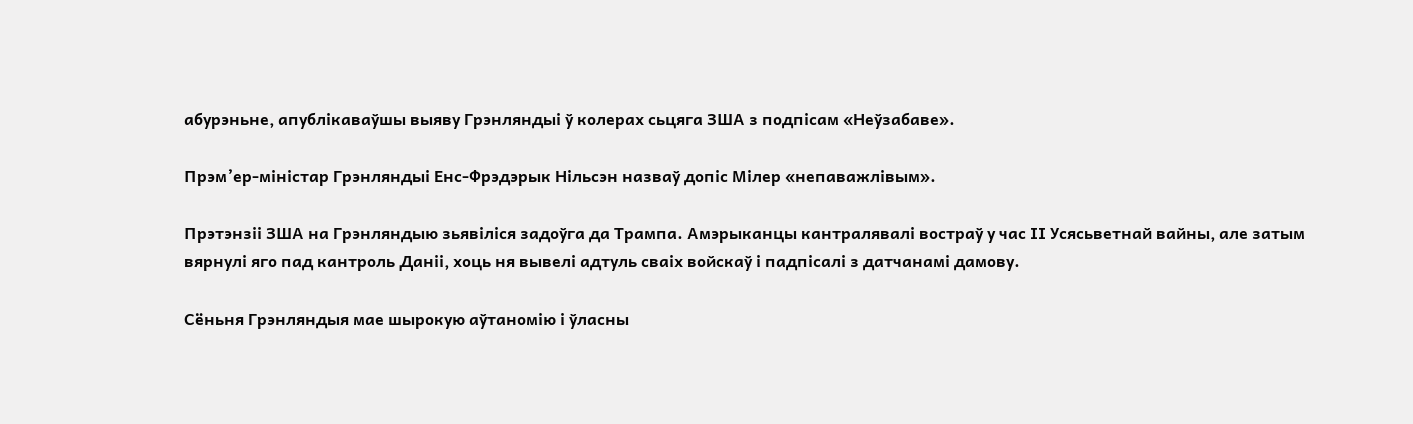абурэньне, апублікаваўшы выяву Грэнляндыі ў колерах сьцяга ЗША з подпісам «Неўзабаве».

Прэм’ер-міністар Грэнляндыі Енс-Фрэдэрык Нільсэн назваў допіс Мілер «непаважлівым».

Прэтэнзіі ЗША на Грэнляндыю зьявіліся задоўга да Трампа. Амэрыканцы кантралявалі востраў у час ІІ Усясьветнай вайны, але затым вярнулі яго пад кантроль Даніі, хоць ня вывелі адтуль сваіх войскаў і падпісалі з датчанамі дамову.

Сёньня Грэнляндыя мае шырокую аўтаномію і ўласны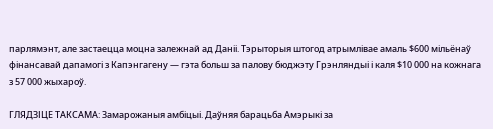парлямэнт, але застаецца моцна залежнай ад Даніі. Тэрыторыя штогод атрымлівае амаль $600 мільёнаў фінансавай дапамогі з Капэнгагену — гэта больш за палову бюджэту Грэнляндыі і каля $10 000 на кожнага з 57 000 жыхароў.

ГЛЯДЗІЦЕ ТАКСАМА: Замарожаныя амбіцыі. Даўняя барацьба Амэрыкі за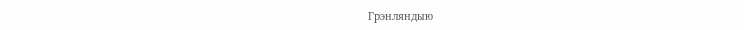Грэнляндыю